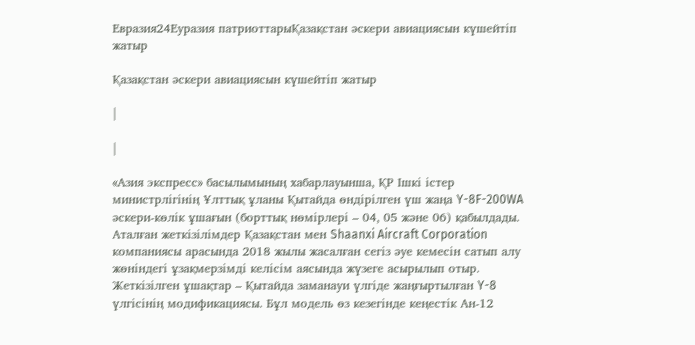Евразия24Еуразия патриоттарыҚазақстан әскери авиациясын күшейтіп жатыр

Қазақстан әскери авиациясын күшейтіп жатыр

|

|

«Азия экспресс» басылымының хабарлауынша, ҚР Ішкі істер министрлігінің Ұлттық ұланы Қытайда өндірілген үш жаңа Y-8F-200WA әскери-көлік ұшағын (борттық нөмірлері – 04, 05 және 06) қабылдады. Аталған жеткізілімдер Қазақстан мен Shaanxi Aircraft Corporation компаниясы арасында 2018 жылы жасалған сегіз әуе кемесін сатып алу жөніндегі ұзақмерзімді келісім аясында жүзеге асырылып отыр. Жеткізілген ұшақтар – Қытайда заманауи үлгіде жаңғыртылған Y-8 үлгісінің модификациясы. Бұл модель өз кезегінде кеңестік Ан-12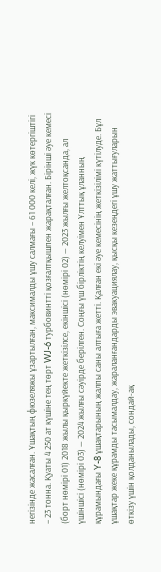негізінде жасалған. Ұшақтың фюзеляжы ұзартылған, максималды ұшу салмағы – 61 000 келі, жүк көтергіштігі – 23 тонна. Қуаты 4 250 ат күшіне тең төрт WJ-6 турбовинтті қозғалтқышпен жарақталған. Бірінші әуе кемесі (борт нөмірі 01) 2018 жылы қыркүйекте жеткізілсе, екіншісі (нөмірі 02) — 2023 жылғы желтоқсанда, ал үшіншісі (нөмірі 03) — 2024 жылғы сәуірде берілген. Соңғы үш бірліктің келуімен Ұлттық ұланның құрамындағы Y-8 ұшақтарының жалпы саны алтыға жетті. Қалған екі әуе кемесінің жеткізілімі күтілуде. Бұл ұшақтар жеке құрамды тасымалдау, жараланғандарды эвакуациялау, қысқы кезеңдегі ұшу жаттығуларын өткізу үшін қолданылады, сондай-ақ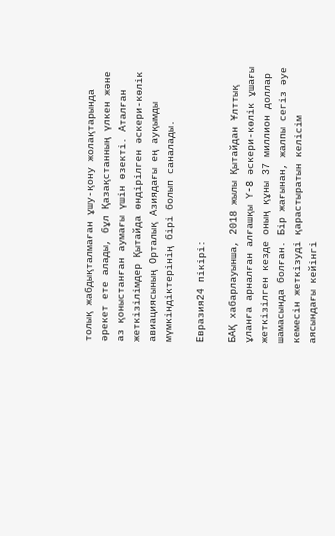толық жабдықталмаған ұшу-қону жолақтарында әрекет ете алады, бұл Қазақстанның үлкен және аз қоныстанған аумағы үшін өзекті. Аталған жеткізілімдер Қытайда өндірілген әскери-көлік авиациясының Орталық Азиядағы ең ауқымды мүмкіндіктерінің бірі болып саналады.

Евразия24 пікірі:

БАҚ хабарлауынша, 2018 жылы Қытайдан Ұлттық ұланға арналған алғашқы Y-8 әскери-көлік ұшағы жеткізілген кезде оның құны 37 миллион доллар шамасында болған. Бір жағынан, жалпы сегіз әуе кемесін жеткізуді қарастыратын келісім аясындағы кейінгі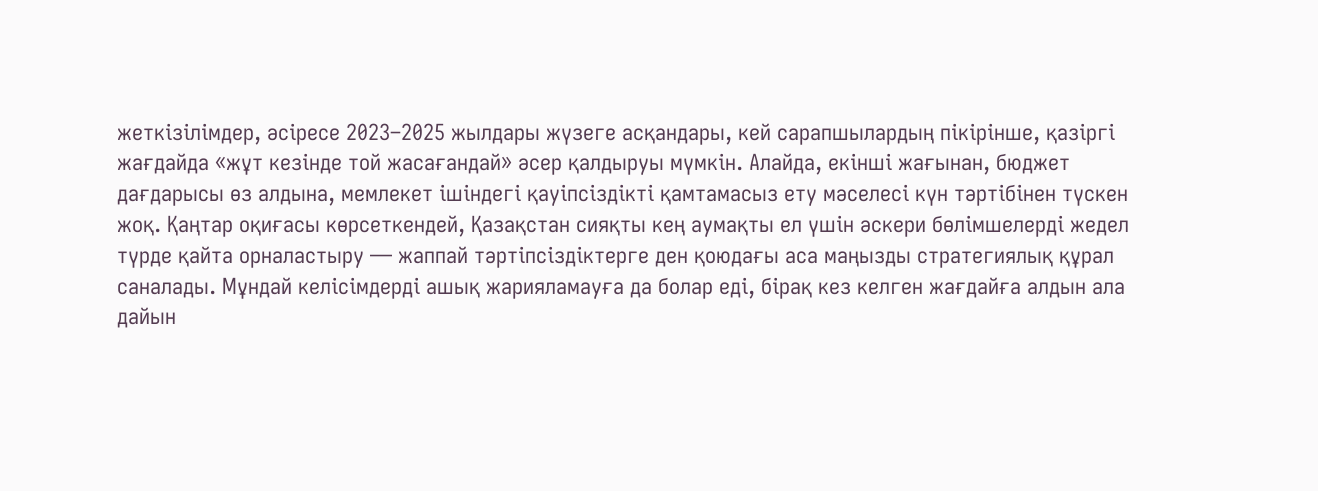жеткізілімдер, әсіресе 2023–2025 жылдары жүзеге асқандары, кей сарапшылардың пікірінше, қазіргі жағдайда «жұт кезінде той жасағандай» әсер қалдыруы мүмкін. Алайда, екінші жағынан, бюджет дағдарысы өз алдына, мемлекет ішіндегі қауіпсіздікті қамтамасыз ету мәселесі күн тәртібінен түскен жоқ. Қаңтар оқиғасы көрсеткендей, Қазақстан сияқты кең аумақты ел үшін әскери бөлімшелерді жедел түрде қайта орналастыру — жаппай тәртіпсіздіктерге ден қоюдағы аса маңызды стратегиялық құрал саналады. Мұндай келісімдерді ашық жарияламауға да болар еді, бірақ кез келген жағдайға алдын ала дайын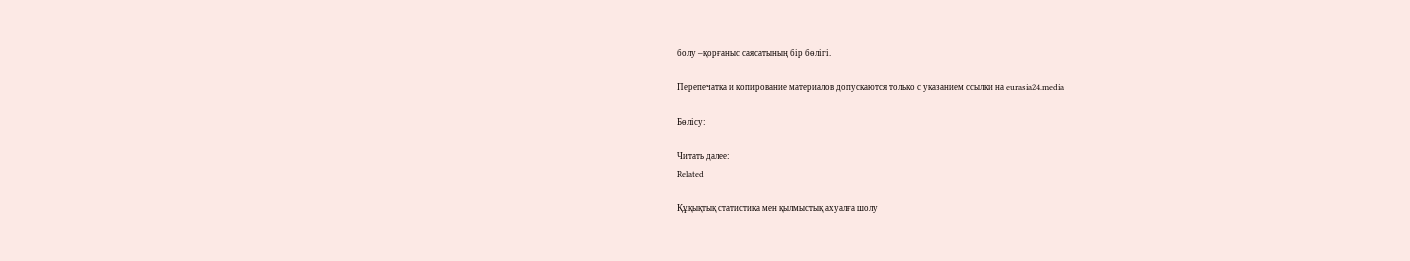болу –қорғаныс саясатының бір бөлігі.

Перепечатка и копирование материалов допускаются только с указанием ссылки на eurasia24.media

Бөлісу:

Читать далее:
Related

Құқықтық статистика мен қылмыстық ахуалға шолу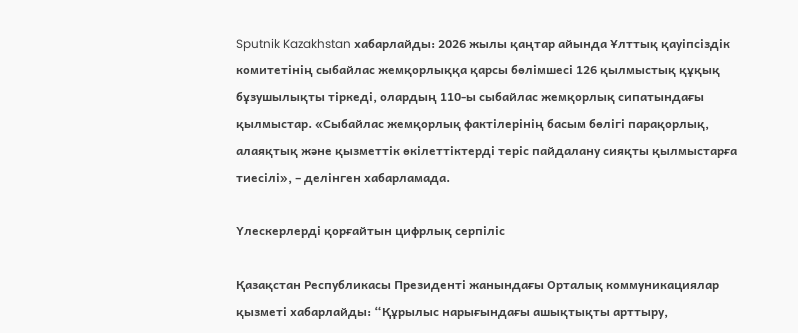Sputnik Kazakhstan хабарлайды: 2026 жылы қаңтар айында Ұлттық қауіпсіздік комитетінің сыбайлас жемқорлыққа қарсы бөлімшесі 126 қылмыстық құқық бұзушылықты тіркеді, олардың 110-ы сыбайлас жемқорлық сипатындағы қылмыстар. «Сыбайлас жемқорлық фактілерінің басым бөлігі парақорлық, алаяқтық және қызметтік өкілеттіктерді теріс пайдалану сияқты қылмыстарға тиесілі», – делінген хабарламада.

Үлескерлерді қорғайтын цифрлық серпіліс

Қазақстан Республикасы Президенті жанындағы Орталық коммуникациялар қызметі хабарлайды: “Құрылыс нарығындағы ашықтықты арттыру,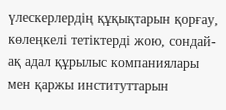үлескерлердің құқықтарын қорғау, көлеңкелі тетіктерді жою, сондай-ақ адал құрылыс компаниялары мен қаржы институттарын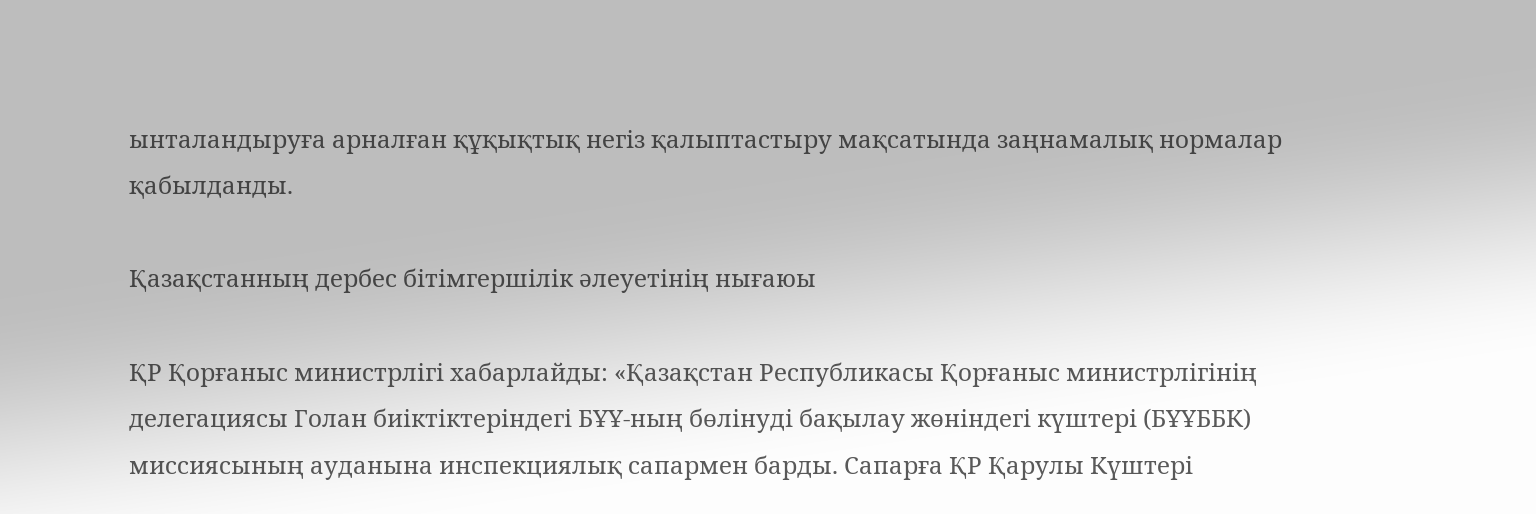ынталандыруға арналған құқықтық негіз қалыптастыру мақсатында заңнамалық нормалар қабылданды.

Қазақстанның дербес бітімгершілік әлеуетінің нығаюы

ҚР Қорғаныс министрлігі хабарлайды: «Қазақстан Республикасы Қорғаныс министрлігінің делегациясы Голан биіктіктеріндегі БҰҰ-ның бөлінуді бақылау жөніндегі күштері (БҰҰББК) миссиясының ауданына инспекциялық сапармен барды. Сапарға ҚР Қарулы Күштері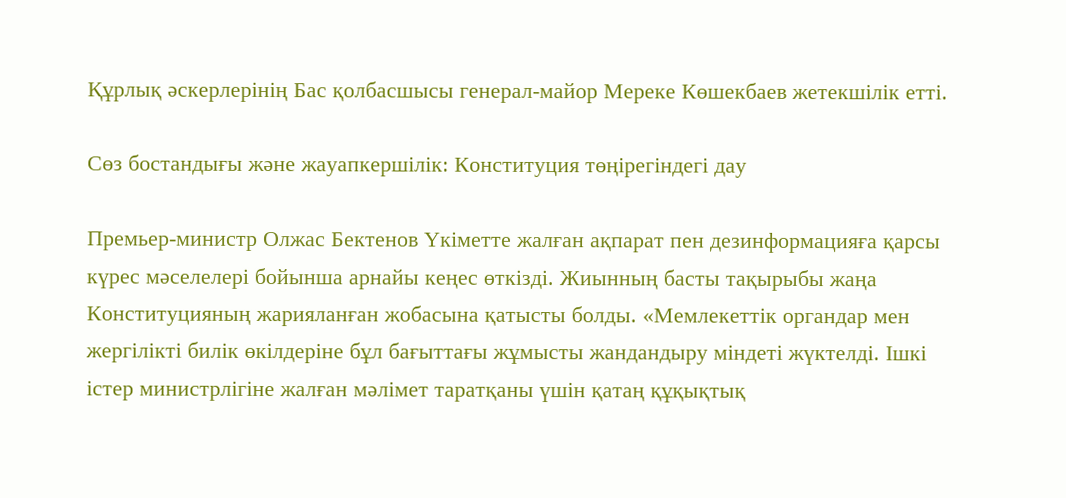Құрлық әскерлерінің Бас қолбасшысы генерал-майор Мереке Көшекбаев жетекшілік етті.

Сөз бостандығы және жауапкершілік: Конституция төңірегіндегі дау

Премьер-министр Олжас Бектенов Үкіметте жалған ақпарат пен дезинформацияға қарсы күрес мәселелері бойынша арнайы кеңес өткізді. Жиынның басты тақырыбы жаңа Конституцияның жарияланған жобасына қатысты болды. «Мемлекеттік органдар мен жергілікті билік өкілдеріне бұл бағыттағы жұмысты жандандыру міндеті жүктелді. Ішкі істер министрлігіне жалған мәлімет таратқаны үшін қатаң құқықтық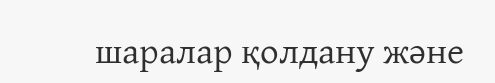шаралар қолдану және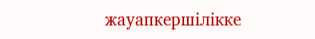жауапкершілікке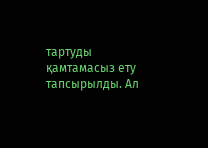тартуды қамтамасыз ету тапсырылды. Ал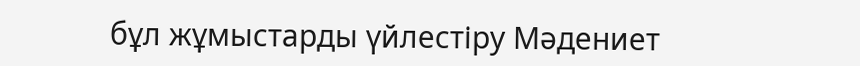бұл жұмыстарды үйлестіру Мәдениет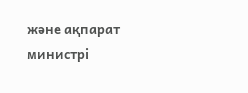және ақпарат министрі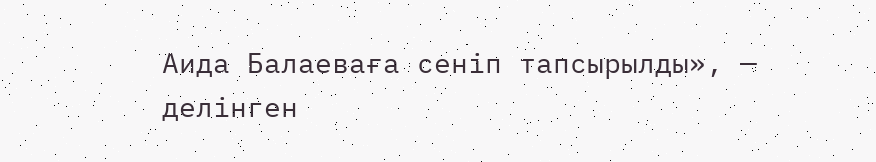Аида Балаеваға сеніп тапсырылды», — делінген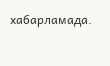хабарламада.